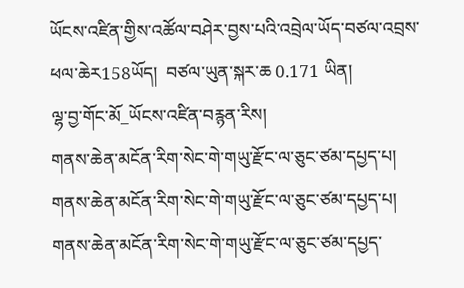ཡོངས་འཛིན་གྱིས་འཚོལ་བཤེར་བྱས་པའི་འབྲེལ་ཡོད་བཙལ་འབྲས་ཕལ་ཆེར158ཡོད།  བཙལ་ཡུན་སྐར་ཆ 0.171 ཡིན།
ལྷ་བྱ་གོང་མོ_ཡོངས་འཛིན་བརྙན་རིས།
གནས་ཆེན་མངོན་རིག་སེང་གེ་གཡུ་རྫོང་ལ་ཅུང་ཙམ་དཔྱད་པ།
གནས་ཆེན་མངོན་རིག་སེང་གེ་གཡུ་རྫོང་ལ་ཅུང་ཙམ་དཔྱད་པ།
གནས་ཆེན་མངོན་རིག་སེང་གེ་གཡུ་རྫོང་ལ་ཅུང་ཙམ་དཔྱད་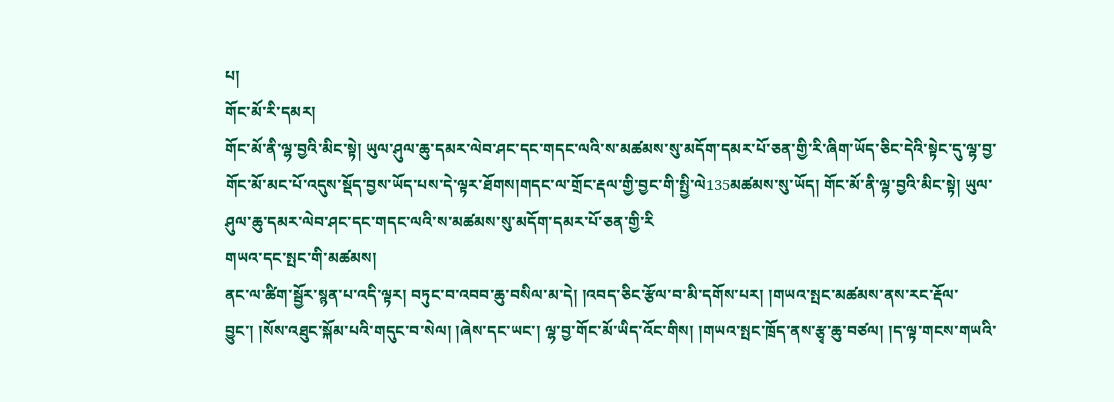པ།
གོང་མོ་རི་དམར།
གོང་མོ་ནི་ལྷ་བྱའི་མིང་སྟེ། ཡུལ་ཤུལ་ཆུ་དམར་ལེབ་ཤང་དང་གདང་ལའི་ས་མཚམས་སུ་མདོག་དམར་པོ་ཅན་གྱི་རི་ཞིག་ཡོད་ཅིང་དེའི་སྟེང་དུ་ལྷ་བྱ་གོང་མོ་མང་པོ་འདུས་སྡོད་བྱས་ཡོད་པས་དེ་ལྟར་ཐོགས།གདང་ལ་གྲོང་རྡལ་གྱི་བྱང་གི་སྤྱི་ལེ135མཚམས་སུ་ཡོད། གོང་མོ་ནི་ལྷ་བྱའི་མིང་སྟེ། ཡུལ་ཤུལ་ཆུ་དམར་ལེབ་ཤང་དང་གདང་ལའི་ས་མཚམས་སུ་མདོག་དམར་པོ་ཅན་གྱི་རི
གཡའ་དང་སྤང་གི་མཚམས།
ནང་ལ་ཚིག་སྦྱོར་སྙན་པ་འདི་ལྟར། བཏུང་བ་འབབ་ཆུ་བསིལ་མ་དེ། །འབད་ཅིང་རྩོལ་བ་མི་དགོས་པར། །གཡའ་སྤང་མཚམས་ནས་རང་རྡོལ་བྱུང་། །སོས་འཐུང་སྐོམ་པའི་གདུང་བ་སེལ། །ཞེས་དང་ཡང་། ལྷ་བྱ་གོང་མོ་ཡིད་འོང་གིས། །གཡའ་སྤང་ཁྲོད་ནས་རྩྭ་ཆུ་བཙལ། །ད་ལྟ་གངས་གཡའི་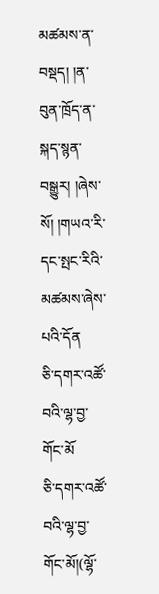མཚམས་ན་བསྡད། །ན་བུན་ཁྲོད་ན་སྐད་སྙན་བསྒྱུར། །ཞེས་སོ། །གཡའ་རི་དང་སྤང་རིའི་མཚམས་ཞེས་པའི་དོན
ཅི་དགར་འཚོ་བའི་ལྷ་བྱ་གོང་མོ
ཅི་དགར་འཚོ་བའི་ལྷ་བྱ་གོང་མོ།(ལྷོ་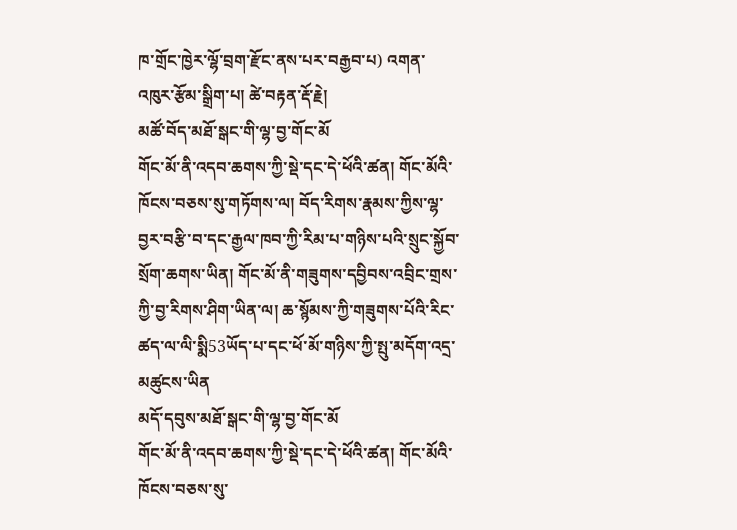ཁ་གྲོང་ཁྱེར་ལྷོ་བྲག་རྫོང་ནས་པར་བརྒྱབ་པ) འགན་འཁུར་རྩོམ་སྒྲིག་པ། ཚེ་བརྟན་རྡོ་རྗེ།
མཚོ་བོད་མཐོ་སྒང་གི་ལྷ་བྱ་གོང་མོ
གོང་མོ་ནི་འདབ་ཆགས་ཀྱི་སྡེ་དང་དེ་ཕོའི་ཚན། གོང་མོའི་ཁོངས་བཅས་སུ་གཏོགས་ལ། བོད་རིགས་རྣམས་ཀྱིས་ལྷ་བྱར་བརྩི་བ་དང་རྒྱལ་ཁབ་ཀྱི་རིམ་པ་གཉིས་པའི་སྲུང་སྐྱོབ་སྲོག་ཆགས་ཡིན། གོང་མོ་ནི་གཟུགས་དབྱིབས་འབྲིང་གྲས་ཀྱི་བྱ་རིགས་ཤིག་ཡིན་ལ། ཆ་སྙོམས་ཀྱི་གཟུགས་པོའི་རིང་ཚད་ལ་ལི་སྨི53ཡོད་པ་དང་ཕོ་མོ་གཉིས་ཀྱི་སྤུ་མདོག་འདྲ་མཚུངས་ཡིན
མདོ་དབུས་མཐོ་སྒང་གི་ལྷ་བྱ་གོང་མོ
གོང་མོ་ནི་འདབ་ཆགས་ཀྱི་སྡེ་དང་དེ་ཕོའི་ཚན། གོང་མོའི་ཁོངས་བཅས་སུ་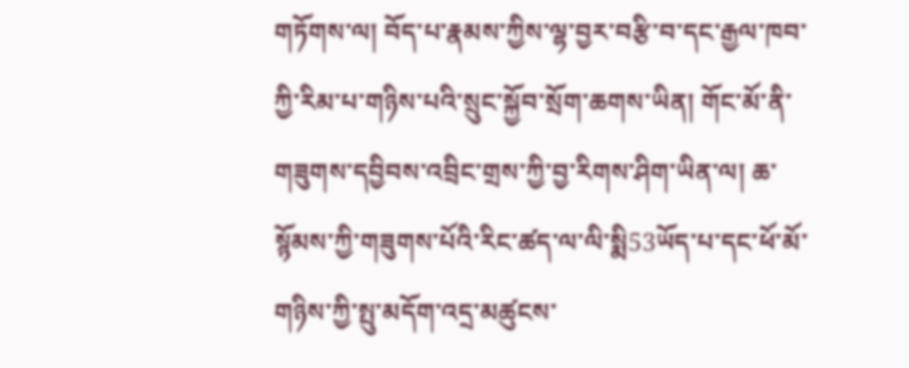གཏོགས་ལ། བོད་པ་རྣམས་ཀྱིས་ལྷ་བྱར་བརྩི་བ་དང་རྒྱལ་ཁབ་ཀྱི་རིམ་པ་གཉིས་པའི་སྲུང་སྐྱོབ་སྲོག་ཆགས་ཡིན། གོང་མོ་ནི་གཟུགས་དབྱིབས་འབྲིང་གྲས་ཀྱི་བྱ་རིགས་ཤིག་ཡིན་ལ། ཆ་སྙོམས་ཀྱི་གཟུགས་པོའི་རིང་ཚད་ལ་ལི་སྨི53ཡོད་པ་དང་ཕོ་མོ་གཉིས་ཀྱི་སྤུ་མདོག་འདྲ་མཚུངས་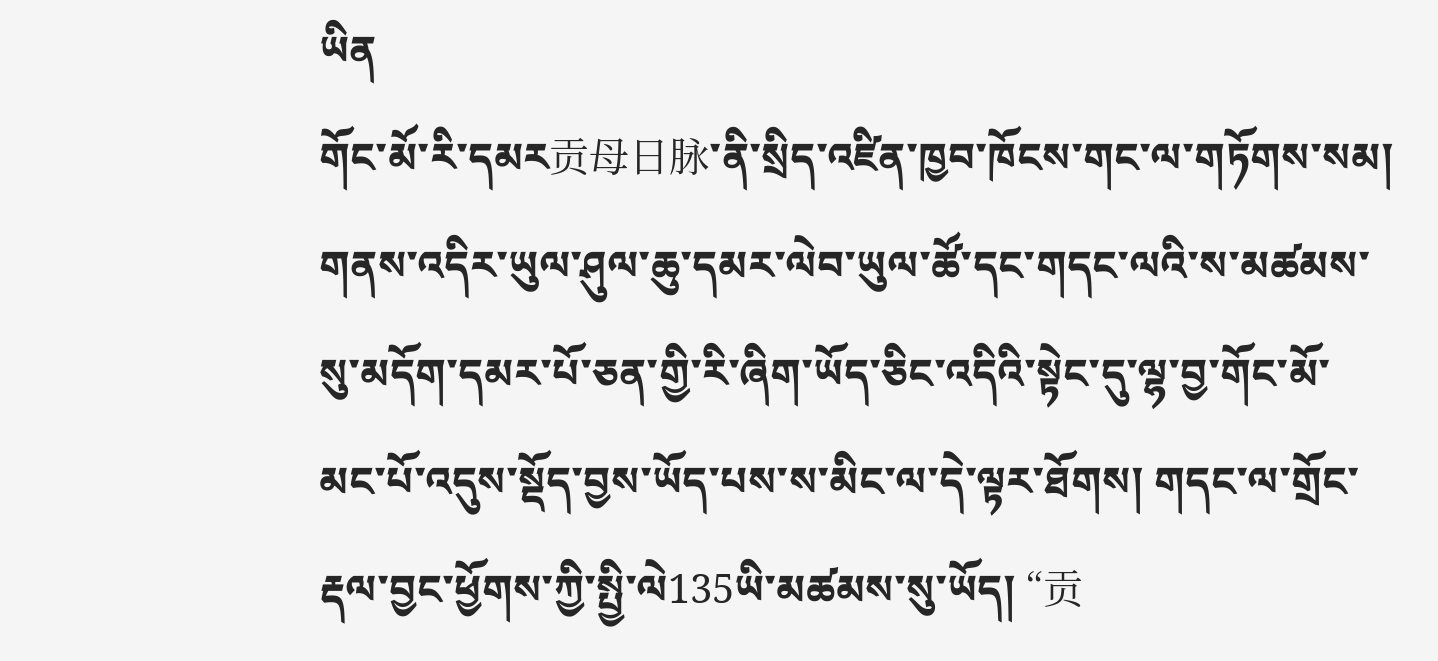ཡིན
གོང་མོ་རི་དམར贡母日脉་ནི་སྲིད་འཛིན་ཁྱབ་ཁོངས་གང་ལ་གཏོགས་སམ།
གནས་འདིར་ཡུལ་ཤུལ་ཆུ་དམར་ལེབ་ཡུལ་ཚོ་དང་གདང་ལའི་ས་མཚམས་སུ་མདོག་དམར་པོ་ཅན་གྱི་རི་ཞིག་ཡོད་ཅིང་འདིའི་སྟེང་དུ་ལྷ་བྱ་གོང་མོ་མང་པོ་འདུས་སྡོད་བྱས་ཡོད་པས་ས་མིང་ལ་དེ་ལྟར་ཐོགས། གདང་ལ་གྲོང་རྡལ་བྱང་ཕྱོགས་ཀྱི་སྤྱི་ལེ135ཡི་མཚམས་སུ་ཡོད། “贡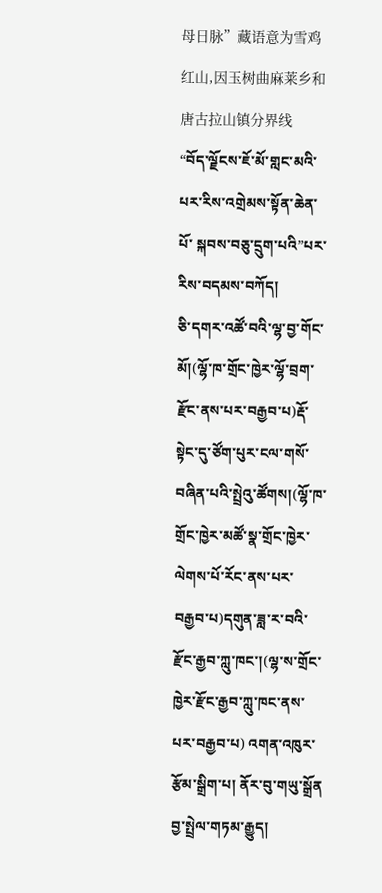母日脉”藏语意为雪鸡红山,因玉树曲麻莱乡和唐古拉山镇分界线
“བོད་ལྗོངས་ཇོ་མོ་གླང་མའི་པར་རིས་འགྲེམས་སྟོན་ཆེན་པོ་ སྐབས་བཅུ་དྲུག་པའི”པར་རིས་བདམས་བཀོད།
ཅི་དགར་འཚོ་བའི་ལྷ་བྱ་གོང་མོ།(ལྷོ་ཁ་གྲོང་ཁྱེར་ལྷོ་བྲག་རྫོང་ནས་པར་བརྒྱབ་པ)རྡོ་སྟེང་དུ་ཙོག་པུར་ངལ་གསོ་བཞིན་པའི་སྤྲེའུ་ཚོགས།(ལྷོ་ཁ་གྲོང་ཁྱེར་མཚོ་སྣ་གྲོང་ཁྱེར་ལེགས་པོ་རོང་ནས་པར་བརྒྱབ་པ)དགུན་ཟླ་ར་བའི་རྫོང་རྒྱབ་ཀླུ་ཁང་།(ལྷ་ས་གྲོང་ཁྱེར་རྫོང་རྒྱབ་ཀླུ་ཁང་ནས་པར་བརྒྱབ་པ) འགན་འཁུར་རྩོམ་སྒྲིག་པ། ནོར་བུ་གཡུ་སྒྲོན
བྱ་སྤྲེལ་གཏམ་རྒྱུད།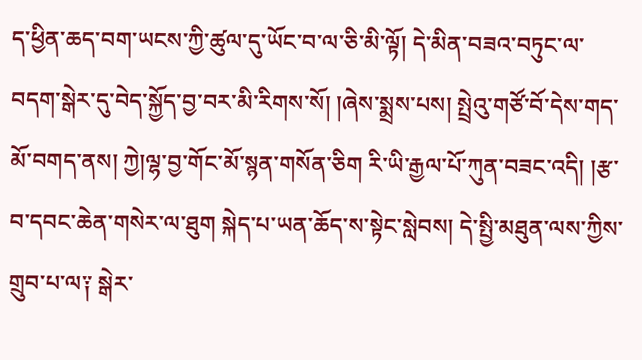ད་ཕྱིན་ཆད་བག་ཡངས་ཀྱི་ཚུལ་དུ་ཡོང་བ་ལ་ཅི་མི་ལྟོ། དེ་མིན་བཟའ་བཏུང་ལ་བདག་སྒེར་དུ་བེད་སྐྱོད་བྱ་བར་མི་རིགས་སོ། །ཞེས་སྨྲས་པས། སྤྲེའུ་གཙོ་བོ་དེས་གད་མོ་བགད་ནས། ཀྱེ།ལྷ་བྱ་གོང་མོ་སྙན་གསོན་ཅིག རི་ཡི་རྒྱལ་པོ་ཀུན་བཟང་འདི། །རྩ་བ་དབང་ཆེན་གསེར་ལ་ཐུག སྐེད་པ་ཡན་ཆོད་ས་སྟེང་སླེབས། དེ་སྤྱི་མཐུན་ལས་ཀྱིས་གྲུབ་པ་ལ༑ སྒེར་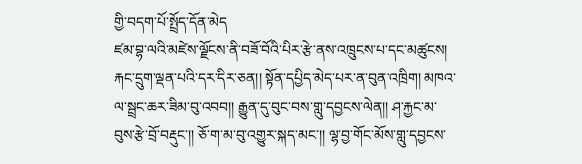གྱི་བདག་པོ་སྤྲོད་དོན་མེད
ཛམ་བྷ་ལའི་མཛེས་ལྗོངས་ནི་བཟོ་བོའི་པིར་རྩེ་ནས་འཁྲུངས་པ་དང་མཚུངས།
རྐང་དྲུག་ལྡན་པའི་དར་དིར་ཅན།། སྟོན་དཔྱིད་མེད་པར་ན་བུན་འཁྲིག། མཁའ་ལ་སྦྲང་ཆར་ཟིམ་བུ་འབབ།། རྒྱུན་དུ་བུང་བས་གླུ་དབྱངས་ལེན།། ཤ་རྐྱང་མ་བུས་རྩེ་བྲོ་བརྡུང་།། ཅོ་ག་མ་བུ་འགྱུར་སྐད་མང་།། ལྷ་བྱ་གོང་མོས་གླུ་དབྱངས་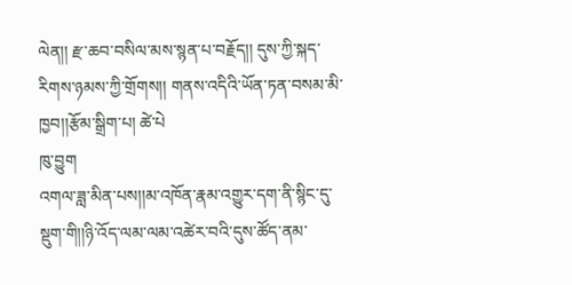ལེན།། རྫ་ཆབ་བསིལ་མས་སྙན་པ་བརྗོད།། དུས་ཀྱི་སྐད་རིགས་ཉམས་ཀྱི་གྲོགས།། གནས་འདིའི་ཡོན་ཏན་བསམ་མི་ཁྱབ།།རྩོམ་སྒྲིག་པ། ཚེ་པེ
ཁུ་བྱུག
འགལ་ཟླ་མིན་པས།།མ་འཁོན་རྣམ་འགྱུར་དག་ནི་སྙིང་དུ་སྡུག་གི།།ཉི་འོད་ལམ་ལམ་འཚེར་བའི་དུས་ཚོད་ནམ་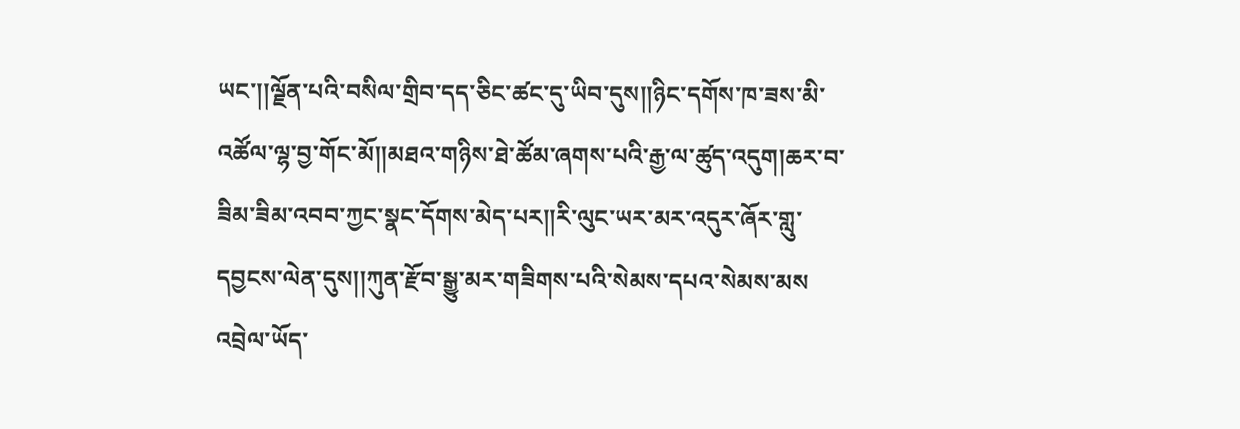ཡང་།།ལྗོན་པའི་བསིལ་གྲིབ་དད་ཅིང་ཚང་དུ་ཡིབ་དུས།།ཉིང་དགོས་ཁ་ཟས་མི་འཚོལ་ལྷ་བྱ་གོང་མོ།།མཐའ་གཉིས་ཐེ་ཚོམ་ཞགས་པའི་རྒྱ་ལ་ཚུད་འདུག།ཆར་བ་ཟིམ་ཟིམ་འབབ་ཀྱང་སྣང་དོགས་མེད་པར།།རི་ལུང་ཡར་མར་འདུར་ཞོར་གླུ་དབྱངས་ལེན་དུས།།ཀུན་རྫོབ་སྒྱུ་མར་གཟིགས་པའི་སེམས་དཔའ་སེམས་མས
འབྲེལ་ཡོད་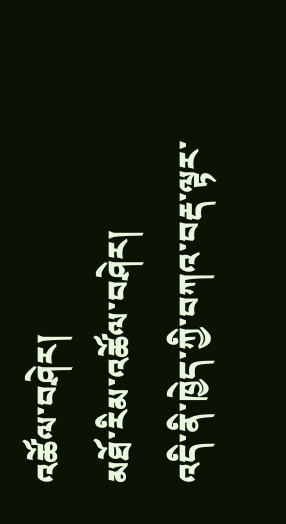འཚོལ་བཤེར།
མཐོ་རིམ་འཚོལ་བཤེར།
འདི་ནི་ཁྱེད་ཀྱི་བཀའ་བརྡ་ལྟར་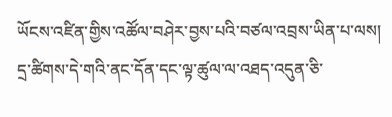ཡོངས་འཛིན་གྱིས་འཚོལ་བཤེར་བྱས་པའི་བཙལ་འབྲས་ཡིན་པ་ལས། དྲ་ཚིགས་དེ་གའི་ནང་དོན་དང་ལྟ་ཚུལ་ལ་འཐད་འདུན་ཅི་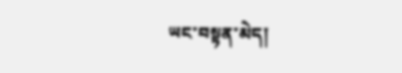ཡང་བསྟན་མེད།